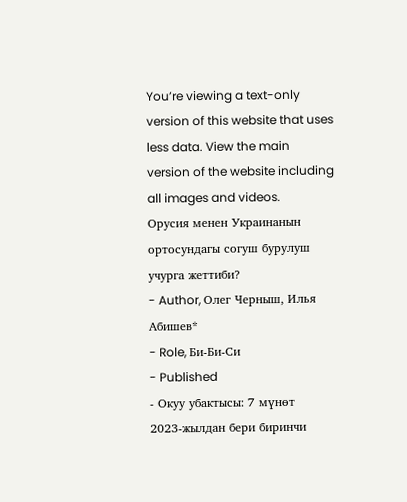You’re viewing a text-only version of this website that uses less data. View the main version of the website including all images and videos.
Орусия менен Украинанын ортосундагы согуш бурулуш учурга жеттиби?
- Author, Олег Черныш, Илья Абишев*
- Role, Би-Би-Си
- Published
- Окуу убактысы: 7 мүнөт
2023-жылдан бери биринчи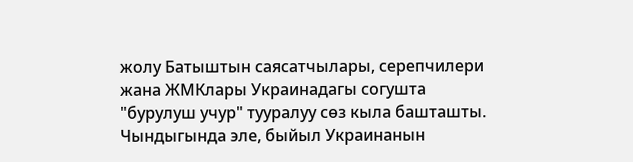жолу Батыштын саясатчылары, серепчилери жана ЖМКлары Украинадагы согушта "бурулуш учур" тууралуу сөз кыла башташты. Чындыгында эле, быйыл Украинанын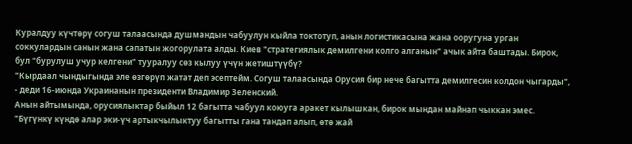Куралдуу күчтөрү согуш талаасында душмандын чабуулун кыйла токтотуп, анын логистикасына жана ооругуна урган соккулардын санын жана сапатын жогорулата алды. Киев "стратегиялык демилгени колго алганын" ачык айта баштады. Бирок, бул "бурулуш учур келгени" тууралуу сөз кылуу үчүн жетиштүүбү?
"Кырдаал чындыгында эле өзгөрүп жатат деп эсептейм. Согуш талаасында Орусия бир нече багытта демилгесин колдон чыгарды", - деди 16-июнда Украинанын президенти Владимир Зеленский.
Анын айтымында, орусиялыктар быйыл 12 багытта чабуул коюуга аракет кылышкан, бирок мындан майнап чыккан эмес. "Бүгүнкү күндө алар эки-үч артыкчылыктуу багытты гана тандап алып, өтө жай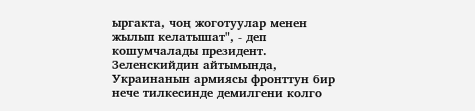ыргакта, чоң жоготуулар менен жылып келатышат", - деп кошумчалады президент. Зеленскийдин айтымында, Украинанын армиясы фронттун бир нече тилкесинде демилгени колго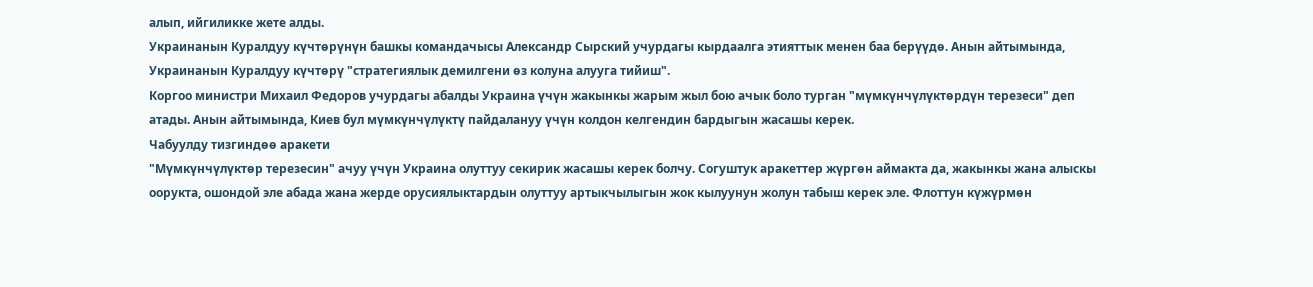алып, ийгиликке жете алды.
Украинанын Куралдуу күчтөрүнүн башкы командачысы Александр Сырский учурдагы кырдаалга этияттык менен баа берүүдө. Анын айтымында, Украинанын Куралдуу күчтөрү "стратегиялык демилгени өз колуна алууга тийиш".
Коргоо министри Михаил Федоров учурдагы абалды Украина үчүн жакынкы жарым жыл бою ачык боло турган "мүмкүнчүлүктөрдүн терезеси" деп атады. Анын айтымында, Киев бул мүмкүнчүлүктү пайдалануу үчүн колдон келгендин бардыгын жасашы керек.
Чабуулду тизгиндөө аракети
"Мүмкүнчүлүктөр терезесин" ачуу үчүн Украина олуттуу секирик жасашы керек болчу. Согуштук аракеттер жүргөн аймакта да, жакынкы жана алыскы оорукта, ошондой эле абада жана жерде орусиялыктардын олуттуу артыкчылыгын жок кылуунун жолун табыш керек эле. Флоттун күжүрмөн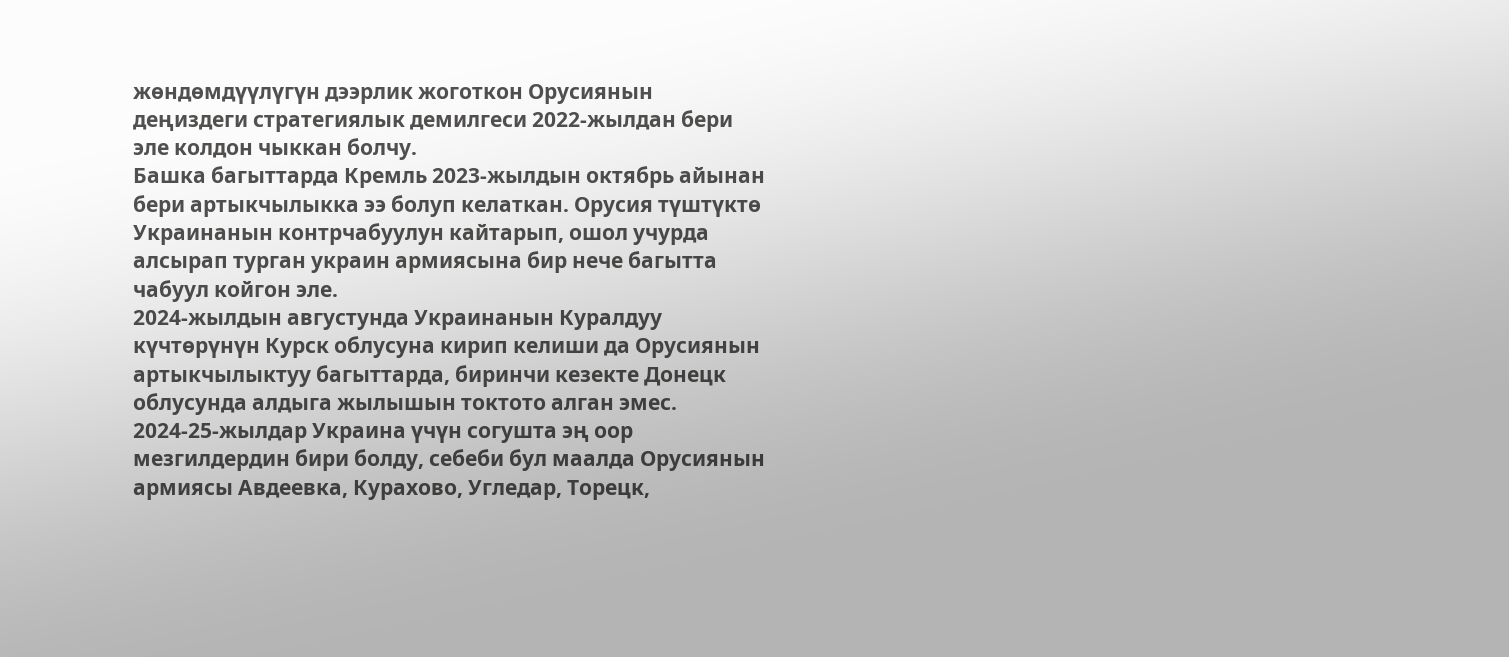жөндөмдүүлүгүн дээрлик жоготкон Орусиянын деңиздеги стратегиялык демилгеси 2022-жылдан бери эле колдон чыккан болчу.
Башка багыттарда Кремль 2023-жылдын октябрь айынан бери артыкчылыкка ээ болуп келаткан. Орусия түштүктө Украинанын контрчабуулун кайтарып, ошол учурда алсырап турган украин армиясына бир нече багытта чабуул койгон эле.
2024-жылдын августунда Украинанын Куралдуу күчтөрүнүн Курск облусуна кирип келиши да Орусиянын артыкчылыктуу багыттарда, биринчи кезекте Донецк облусунда алдыга жылышын токтото алган эмес.
2024-25-жылдар Украина үчүн согушта эң оор мезгилдердин бири болду, себеби бул маалда Орусиянын армиясы Авдеевка, Курахово, Угледар, Торецк,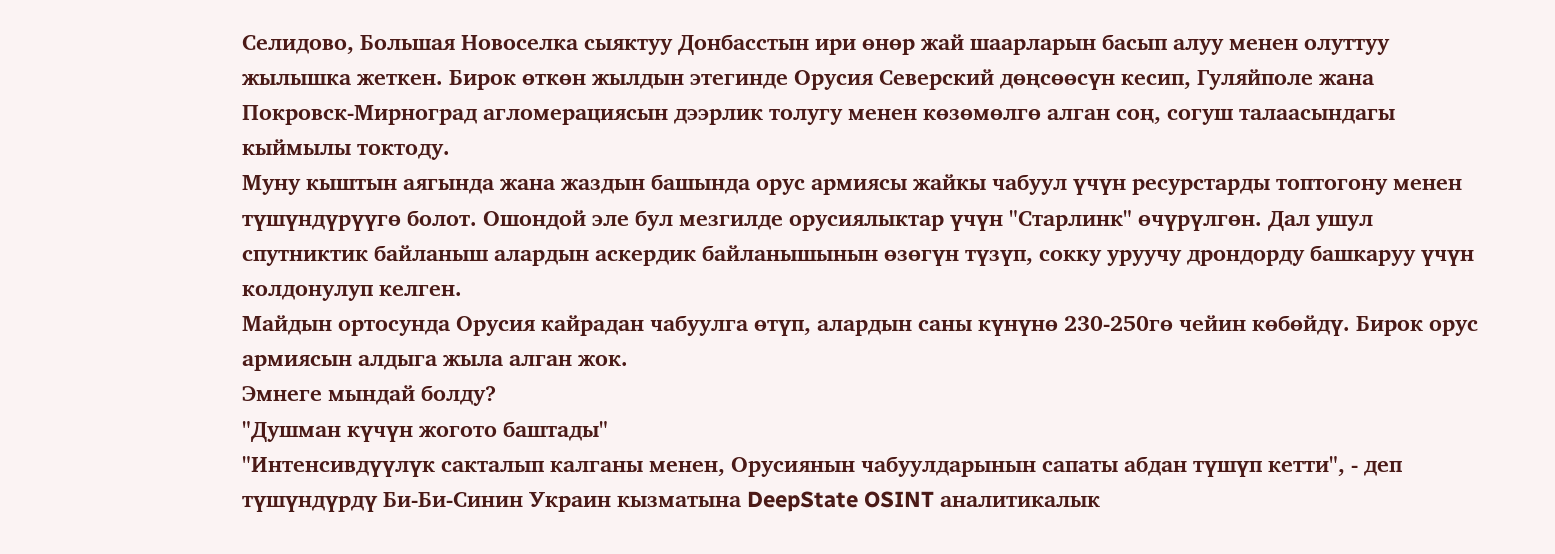Селидово, Большая Новоселка сыяктуу Донбасстын ири өнөр жай шаарларын басып алуу менен олуттуу жылышка жеткен. Бирок өткөн жылдын этегинде Орусия Северский дөңсөөсүн кесип, Гуляйполе жана Покровск-Мирноград агломерациясын дээрлик толугу менен көзөмөлгө алган соң, согуш талаасындагы кыймылы токтоду.
Муну кыштын аягында жана жаздын башында орус армиясы жайкы чабуул үчүн ресурстарды топтогону менен түшүндүрүүгө болот. Ошондой эле бул мезгилде орусиялыктар үчүн "Старлинк" өчүрүлгөн. Дал ушул спутниктик байланыш алардын аскердик байланышынын өзөгүн түзүп, сокку уруучу дрондорду башкаруу үчүн колдонулуп келген.
Майдын ортосунда Орусия кайрадан чабуулга өтүп, алардын саны күнүнө 230-250гө чейин көбөйдү. Бирок орус армиясын алдыга жыла алган жок.
Эмнеге мындай болду?
"Душман күчүн жогото баштады"
"Интенсивдүүлүк сакталып калганы менен, Орусиянын чабуулдарынын сапаты абдан түшүп кетти", - деп түшүндүрдү Би-Би-Синин Украин кызматына DeepState OSINT аналитикалык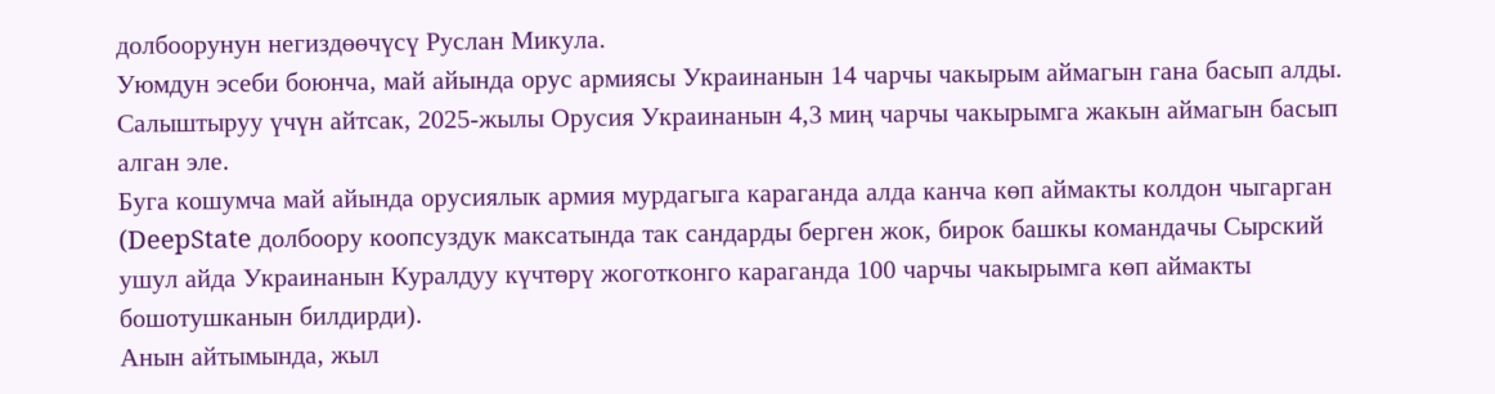долбоорунун негиздөөчүсү Руслан Микула.
Уюмдун эсеби боюнча, май айында орус армиясы Украинанын 14 чарчы чакырым аймагын гана басып алды. Салыштыруу үчүн айтсак, 2025-жылы Орусия Украинанын 4,3 миң чарчы чакырымга жакын аймагын басып алган эле.
Буга кошумча май айында орусиялык армия мурдагыга караганда алда канча көп аймакты колдон чыгарган (DeepState долбоору коопсуздук максатында так сандарды берген жок, бирок башкы командачы Сырский ушул айда Украинанын Куралдуу күчтөрү жоготконго караганда 100 чарчы чакырымга көп аймакты бошотушканын билдирди).
Анын айтымында, жыл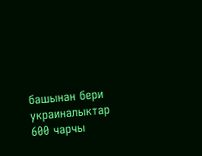башынан бери украиналыктар 600 чарчы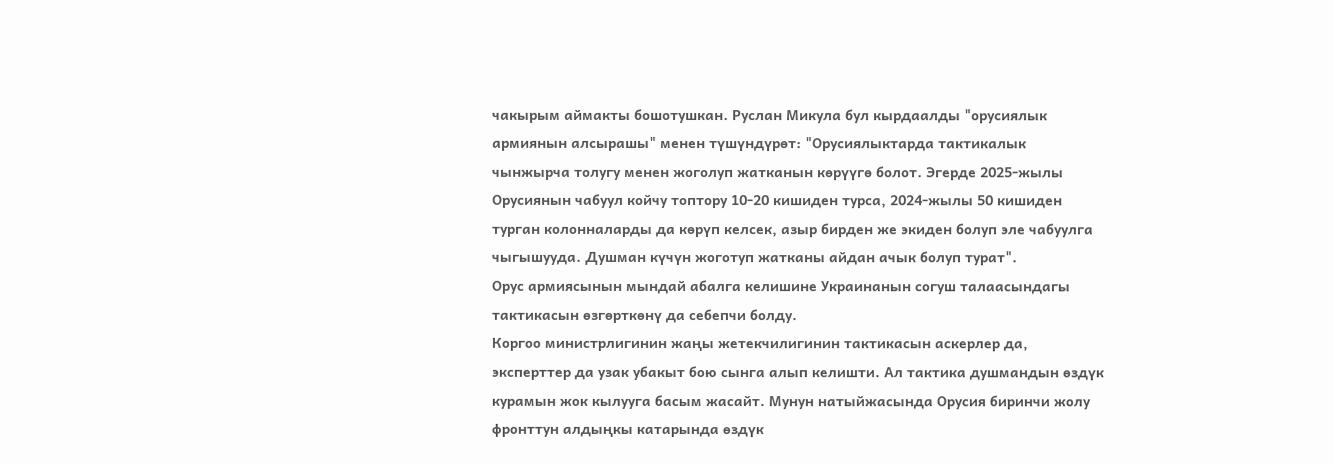чакырым аймакты бошотушкан. Руслан Микула бул кырдаалды "орусиялык армиянын алсырашы" менен түшүндүрөт: "Орусиялыктарда тактикалык чынжырча толугу менен жоголуп жатканын көрүүгө болот. Эгерде 2025-жылы Орусиянын чабуул койчу топтору 10-20 кишиден турса, 2024-жылы 50 кишиден турган колонналарды да көрүп келсек, азыр бирден же экиден болуп эле чабуулга чыгышууда. Душман күчүн жоготуп жатканы айдан ачык болуп турат".
Орус армиясынын мындай абалга келишине Украинанын согуш талаасындагы тактикасын өзгөрткөнү да себепчи болду.
Коргоо министрлигинин жаңы жетекчилигинин тактикасын аскерлер да, эксперттер да узак убакыт бою сынга алып келишти. Ал тактика душмандын өздүк курамын жок кылууга басым жасайт. Мунун натыйжасында Орусия биринчи жолу фронттун алдыңкы катарында өздүк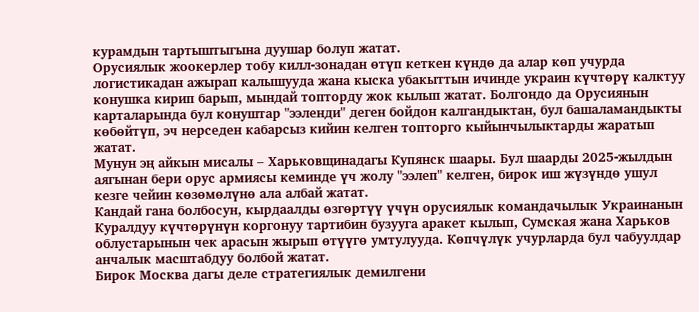курамдын тартыштыгына дуушар болуп жатат.
Орусиялык жоокерлер тобу килл-зонадан өтүп кеткен күндө да алар көп учурда логистикадан ажырап калышууда жана кыска убакыттын ичинде украин күчтөрү калктуу конушка кирип барып, мындай топторду жок кылып жатат. Болгондо да Орусиянын карталарында бул конуштар "ээленди" деген бойдон калгандыктан, бул башаламандыкты көбөйтүп, эч нерседен кабарсыз кийин келген топторго кыйынчылыктарды жаратып жатат.
Мунун эң айкын мисалы – Харьковщинадагы Купянск шаары. Бул шаарды 2025-жылдын аягынан бери орус армиясы кеминде үч жолу "ээлеп" келген, бирок иш жүзүндө ушул кезге чейин көзөмөлүнө ала албай жатат.
Кандай гана болбосун, кырдаалды өзгөртүү үчүн орусиялык командачылык Украинанын Куралдуу күчтөрүнүн коргонуу тартибин бузууга аракет кылып, Сумская жана Харьков облустарынын чек арасын жырып өтүүгө умтулууда. Көпчүлүк учурларда бул чабуулдар анчалык масштабдуу болбой жатат.
Бирок Москва дагы деле стратегиялык демилгени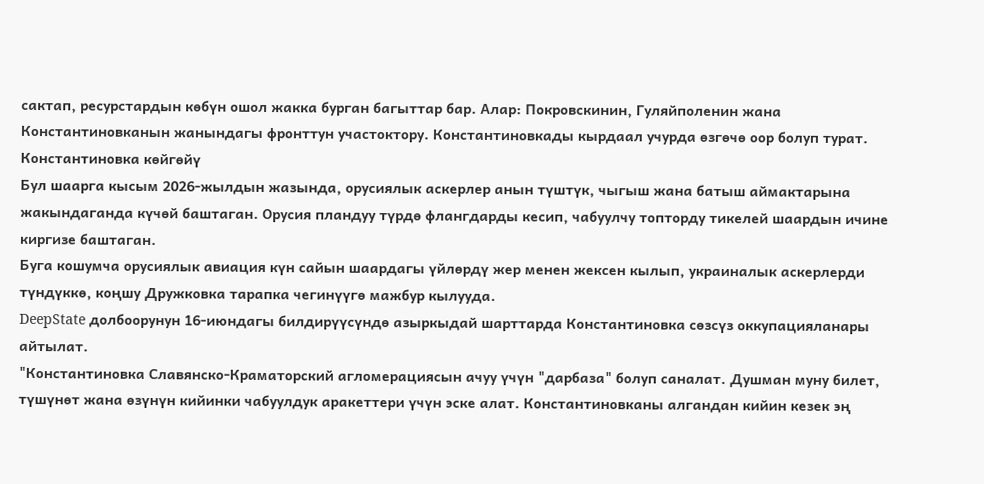сактап, ресурстардын көбүн ошол жакка бурган багыттар бар. Алар: Покровскинин, Гуляйполенин жана Константиновканын жанындагы фронттун участоктору. Константиновкады кырдаал учурда өзгөчө оор болуп турат.
Константиновка көйгөйү
Бул шаарга кысым 2026-жылдын жазында, орусиялык аскерлер анын түштүк, чыгыш жана батыш аймактарына жакындаганда күчөй баштаган. Орусия пландуу түрдө флангдарды кесип, чабуулчу топторду тикелей шаардын ичине киргизе баштаган.
Буга кошумча орусиялык авиация күн сайын шаардагы үйлөрдү жер менен жексен кылып, украиналык аскерлерди түндүккө, коңшу Дружковка тарапка чегинүүгө мажбур кылууда.
DeepState долбоорунун 16-июндагы билдирүүсүндө азыркыдай шарттарда Константиновка сөзсүз оккупацияланары айтылат.
"Константиновка Славянско-Краматорский агломерациясын ачуу үчүн "дарбаза" болуп саналат. Душман муну билет, түшүнөт жана өзүнүн кийинки чабуулдук аракеттери үчүн эске алат. Константиновканы алгандан кийин кезек эң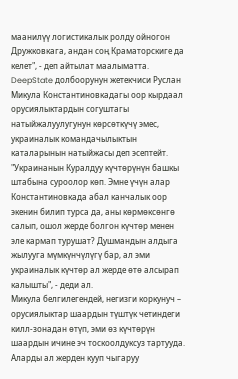маанилүү логистикалык ролду ойногон Дружковкага, андан соң Краматорскиге да келет", - деп айтылат маалыматта.
DeepState долбоорунун жетекчиси Руслан Микула Константиновкадагы оор кырдаал орусиялыктардын согуштагы натыйжалуулугунун көрсөткүчү эмес, украиналык командачылыктын каталарынын натыйжасы деп эсептейт.
"Украинанын Куралдуу күчтөрүнүн башкы штабына суроолор көп. Эмне үчүн алар Константиновкада абал канчалык оор экенин билип турса да, аны көрмөксөнгө салып, ошол жерде болгон күчтөр менен эле кармап турушат? Душмандын алдыга жылууга мүмкүнчүлүгү бар, ал эми украиналык күчтөр ал жерде өтө алсырап калышты", - деди ал.
Микула белгилегендей, негизги коркунуч – орусиялыктар шаардын түштүк четиндеги килл-зонадан өтүп, эми өз күчтөрүн шаардын ичине эч тоскоолдуксуз тартууда. Аларды ал жерден кууп чыгаруу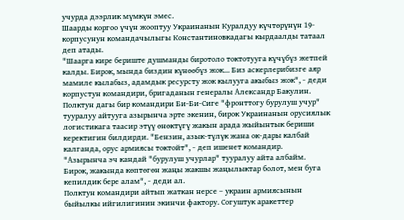учурда дээрлик мүмкүн эмес.
Шаарды коргоо үчүн жооптуу Украинанын Куралдуу күчтөрүнүн 19-корпусунун командачылыгы Константиновкадагы кырдаалды татаал деп атады.
"Шаарга кире бериште душманды биротоло токтотууга күчүбүз жетпей калды. Бирок, мында биздин күнөөбүз жок... Биз аскерлерибизге аяр мамиле кылабыз, адамдык ресурсту жок кылууга акыбыз жок", - деди корпустун командири, бригаданын генералы Александр Бакулин.
Полктун дагы бир командири Би-Би-Сиге "фронттогу бурулуш учур" тууралуу айтууга азырынча эрте экенин, бирок Украинанын орусиялык логистикага таасир этүү өнөктүгү жакын арада жыйынтык бериши керектигин билдирди. "Бензин, азык-түлүк жана ок-дары калбай калганда, орус армиясы токтойт", - деп ишенет командир.
"Азырынча эч кандай "бурулуш учурлар" тууралуу айта албайм. Бирок, жакында көптөгөн жаңы жакшы жаңылыктар болот, мен буга кепилдик бере алам", - деди ал.
Полктун командири айтып жаткан нерсе – украин армиясынын быйылкы ийгилигинин экинчи фактору. Согуштук аракеттер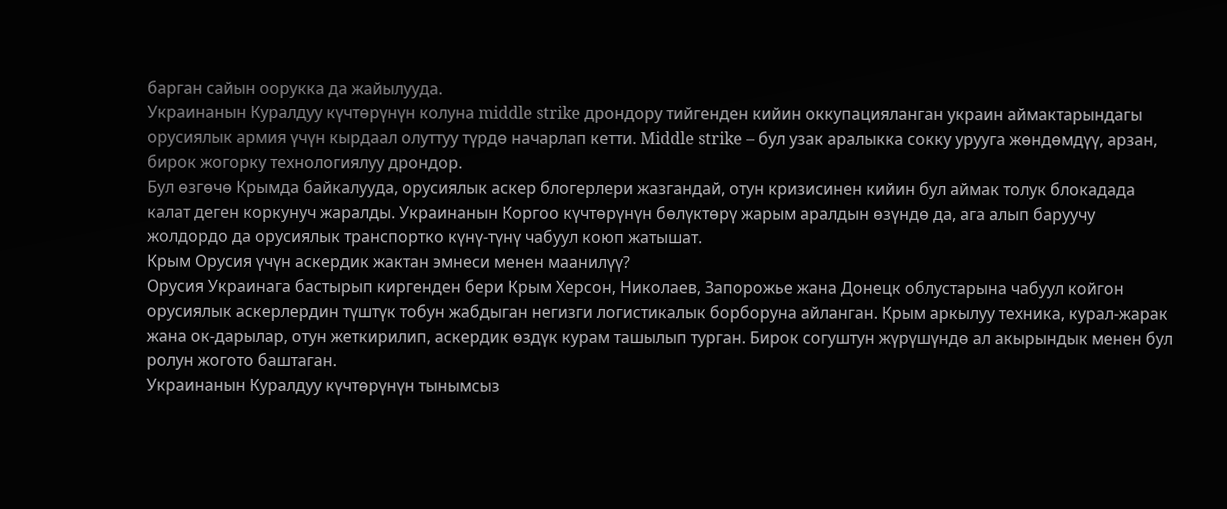барган сайын оорукка да жайылууда.
Украинанын Куралдуу күчтөрүнүн колуна middle strike дрондору тийгенден кийин оккупацияланган украин аймактарындагы орусиялык армия үчүн кырдаал олуттуу түрдө начарлап кетти. Middle strike – бул узак аралыкка сокку урууга жөндөмдүү, арзан, бирок жогорку технологиялуу дрондор.
Бул өзгөчө Крымда байкалууда, орусиялык аскер блогерлери жазгандай, отун кризисинен кийин бул аймак толук блокадада калат деген коркунуч жаралды. Украинанын Коргоо күчтөрүнүн бөлүктөрү жарым аралдын өзүндө да, ага алып баруучу жолдордо да орусиялык транспортко күнү-түнү чабуул коюп жатышат.
Крым Орусия үчүн аскердик жактан эмнеси менен маанилүү?
Орусия Украинага бастырып киргенден бери Крым Херсон, Николаев, Запорожье жана Донецк облустарына чабуул койгон орусиялык аскерлердин түштүк тобун жабдыган негизги логистикалык борборуна айланган. Крым аркылуу техника, курал-жарак жана ок-дарылар, отун жеткирилип, аскердик өздүк курам ташылып турган. Бирок согуштун жүрүшүндө ал акырындык менен бул ролун жогото баштаган.
Украинанын Куралдуу күчтөрүнүн тынымсыз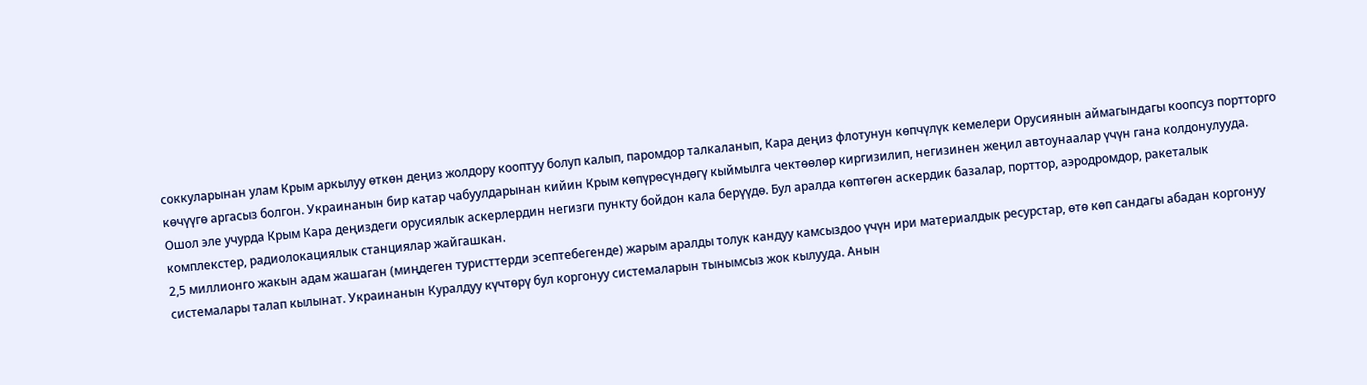соккуларынан улам Крым аркылуу өткөн деңиз жолдору кооптуу болуп калып, паромдор талкаланып, Кара деңиз флотунун көпчүлүк кемелери Орусиянын аймагындагы коопсуз портторго көчүүгө аргасыз болгон. Украинанын бир катар чабуулдарынан кийин Крым көпүрөсүндөгү кыймылга чектөөлөр киргизилип, негизинен жеңил автоунаалар үчүн гана колдонулууда.
Ошол эле учурда Крым Кара деңиздеги орусиялык аскерлердин негизги пункту бойдон кала берүүдө. Бул аралда көптөгөн аскердик базалар, порттор, аэродромдор, ракеталык комплекстер, радиолокациялык станциялар жайгашкан.
2,5 миллионго жакын адам жашаган (миңдеген туристтерди эсептебегенде) жарым аралды толук кандуу камсыздоо үчүн ири материалдык ресурстар, өтө көп сандагы абадан коргонуу системалары талап кылынат. Украинанын Куралдуу күчтөрү бул коргонуу системаларын тынымсыз жок кылууда. Анын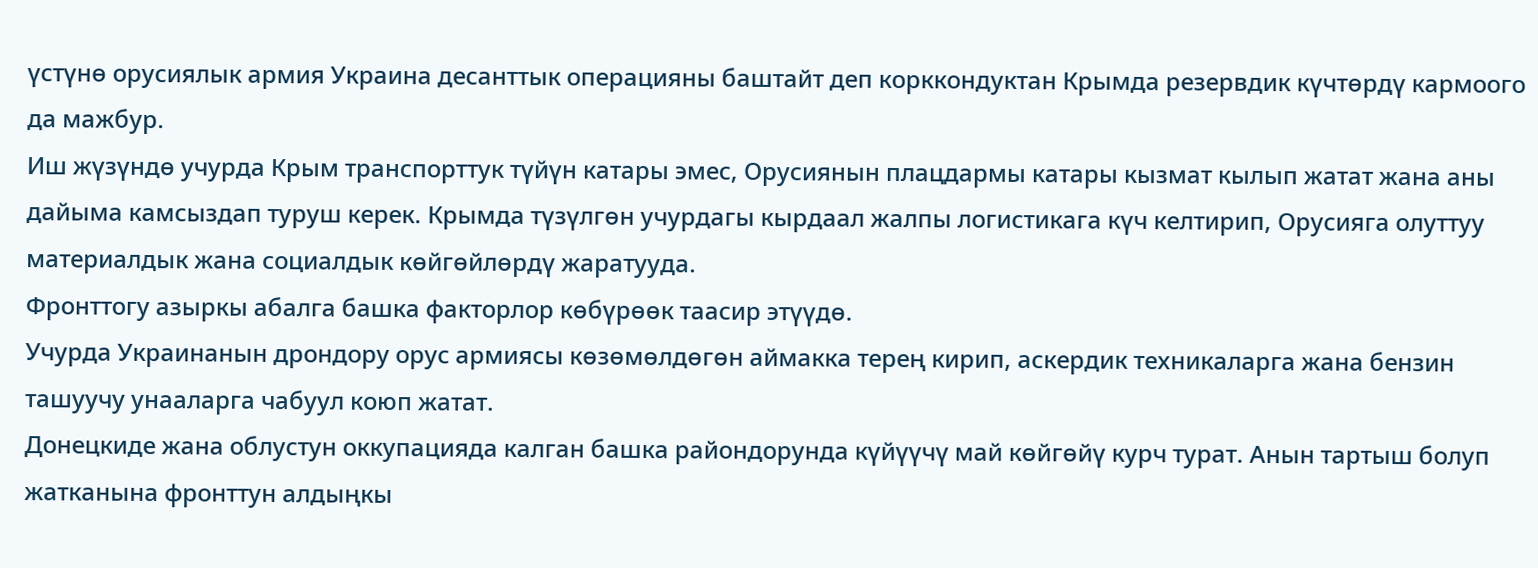үстүнө орусиялык армия Украина десанттык операцияны баштайт деп корккондуктан Крымда резервдик күчтөрдү кармоого да мажбур.
Иш жүзүндө учурда Крым транспорттук түйүн катары эмес, Орусиянын плацдармы катары кызмат кылып жатат жана аны дайыма камсыздап туруш керек. Крымда түзүлгөн учурдагы кырдаал жалпы логистикага күч келтирип, Орусияга олуттуу материалдык жана социалдык көйгөйлөрдү жаратууда.
Фронттогу азыркы абалга башка факторлор көбүрөөк таасир этүүдө.
Учурда Украинанын дрондору орус армиясы көзөмөлдөгөн аймакка терең кирип, аскердик техникаларга жана бензин ташуучу унааларга чабуул коюп жатат.
Донецкиде жана облустун оккупацияда калган башка райондорунда күйүүчү май көйгөйү курч турат. Анын тартыш болуп жатканына фронттун алдыңкы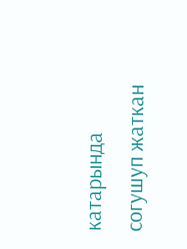катарында согушуп жаткан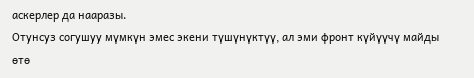аскерлер да нааразы.
Отунсуз согушуу мүмкүн эмес экени түшүнүктүү, ал эми фронт күйүүчү майды өтө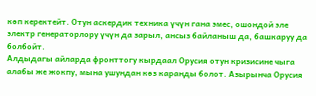көп керектейт. Отун аскердик техника үчүн гана эмес, ошондой эле электр генераторлору үчүн да зарыл, ансыз байланыш да, башкаруу да болбойт.
Алдыдагы айларда фронттогу кырдаал Орусия отун кризисине чыга алабы же жокпу, мына ушундан көз каранды болот. Азырынча Орусия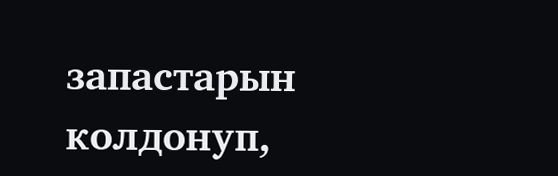запастарын колдонуп,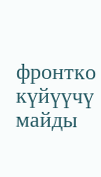фронтко күйүүчү майды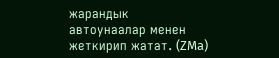жарандык автоунаалар менен жеткирип жатат. (ZMa)